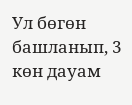Ул бөгөн башланып, 3 көн дауам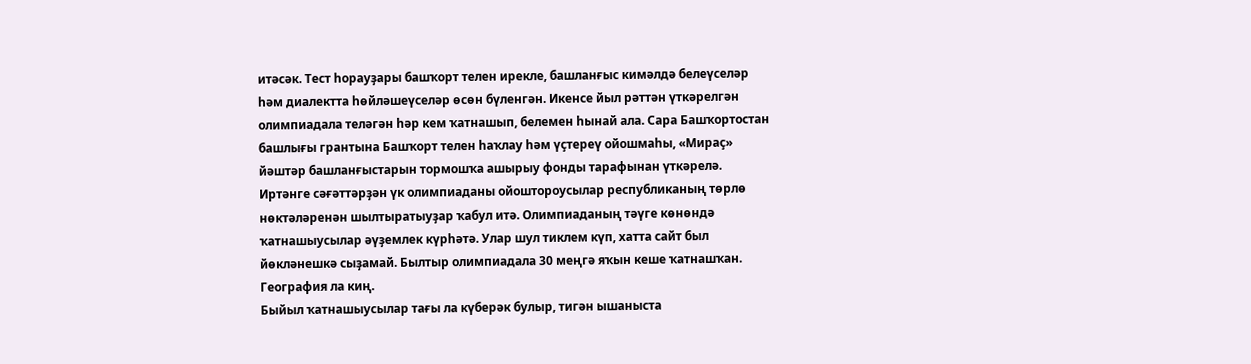итәсәк. Тест һорауҙары башҡорт телен ирекле, башланғыс кимәлдә белеүселәр һәм диалектта һөйләшеүселәр өсөн бүленгән. Икенсе йыл рәттән үткәрелгән олимпиадала теләгән һәр кем ҡатнашып, белемен һынай ала. Сара Башҡортостан башлығы грантына Башҡорт телен һаҡлау һәм үҫтереү ойошмаһы, «Мираҫ» йәштәр башланғыстарын тормошҡа ашырыу фонды тарафынан үткәрелә.
Иртәнге сәғәттәрҙән үк олимпиаданы ойоштороусылар республиканың төрлө нөктәләренән шылтыратыуҙар ҡабул итә. Олимпиаданың тәүге көнөндә ҡатнашыусылар әүҙемлек күрһәтә. Улар шул тиклем күп, хатта сайт был йөкләнешкә сыҙамай. Былтыр олимпиадала 30 меңгә яҡын кеше ҡатнашҡан. География ла киң.
Быйыл ҡатнашыусылар тағы ла күберәк булыр, тигән ышаныста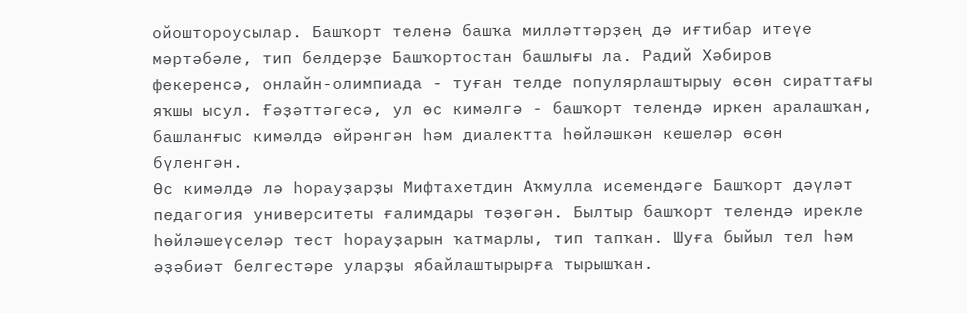ойоштороусылар. Башҡорт теленә башҡа милләттәрҙең дә иғтибар итеүе мәртәбәле, тип белдерҙе Башҡортостан башлығы ла. Радий Хәбиров фекеренсә, онлайн-олимпиада - туған телде популярлаштырыу өсөн сираттағы яҡшы ысул. Ғәҙәттәгесә, ул өс кимәлгә - башҡорт телендә иркен аралашҡан, башланғыс кимәлдә өйрәнгән һәм диалектта һөйләшкән кешеләр өсөн бүленгән.
Өс кимәлдә лә һорауҙарҙы Мифтахетдин Аҡмулла исемендәге Башҡорт дәүләт педагогия университеты ғалимдары төҙөгән. Былтыр башҡорт телендә ирекле һөйләшеүселәр тест һорауҙарын ҡатмарлы, тип тапҡан. Шуға быйыл тел һәм әҙәбиәт белгестәре уларҙы ябайлаштырырға тырышҡан.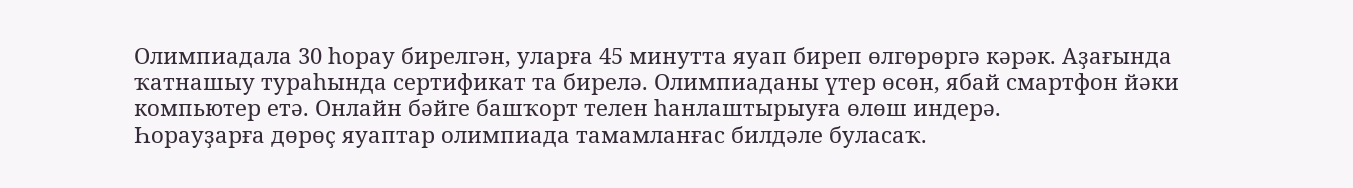Олимпиадала 30 һорау бирелгән, уларға 45 минутта яуап биреп өлгөрөргә кәрәк. Аҙағында ҡатнашыу тураһында сертификат та бирелә. Олимпиаданы үтер өсөн, ябай смартфон йәки компьютер етә. Онлайн бәйге башҡорт телен һанлаштырыуға өлөш индерә.
Һорауҙарға дөрөҫ яуаптар олимпиада тамамланғас билдәле буласаҡ.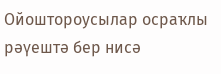Ойоштороусылар осраҡлы рәүештә бер нисә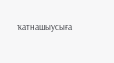ҡатнашыусыға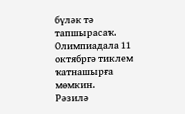бүләк тә тапшырасаҡ. Олимпиадала 11 октябргә тиклем ҡатнашырға мөмкин.
Рәзилә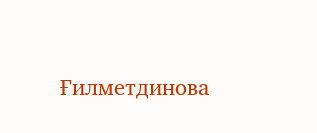Ғилметдинова